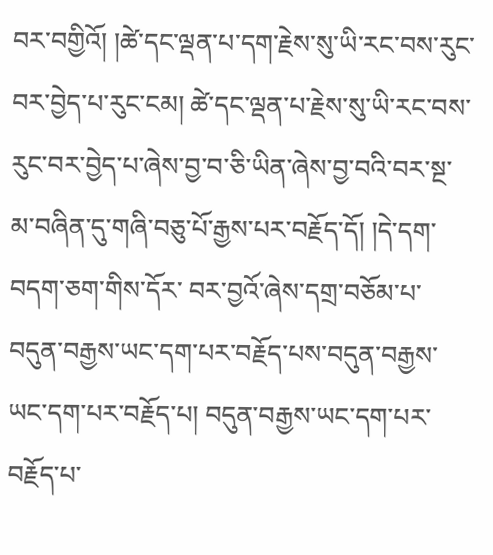བར་བགྱིའོ། །ཚེ་དང་ལྡན་པ་དག་རྗེས་སུ་ཡི་རང་བས་རུང་བར་བྱེད་པ་རུང་ངམ། ཚེ་དང་ལྡན་པ་རྗེས་སུ་ཡི་རང་བས་རུང་བར་བྱེད་པ་ཞེས་བྱ་བ་ཅི་ཡིན་ཞེས་བྱ་བའི་བར་སྔ་མ་བཞིན་དུ་གཞི་བཅུ་པོ་རྒྱས་པར་བརྗོད་དོ། །དེ་དག་བདག་ཅག་གིས་དོར་ བར་བྱའོ་ཞེས་དགྲ་བཅོམ་པ་བདུན་བརྒྱས་ཡང་དག་པར་བརྗོད་པས་བདུན་བརྒྱས་ཡང་དག་པར་བརྗོད་པ། བདུན་བརྒྱས་ཡང་དག་པར་བརྗོད་པ་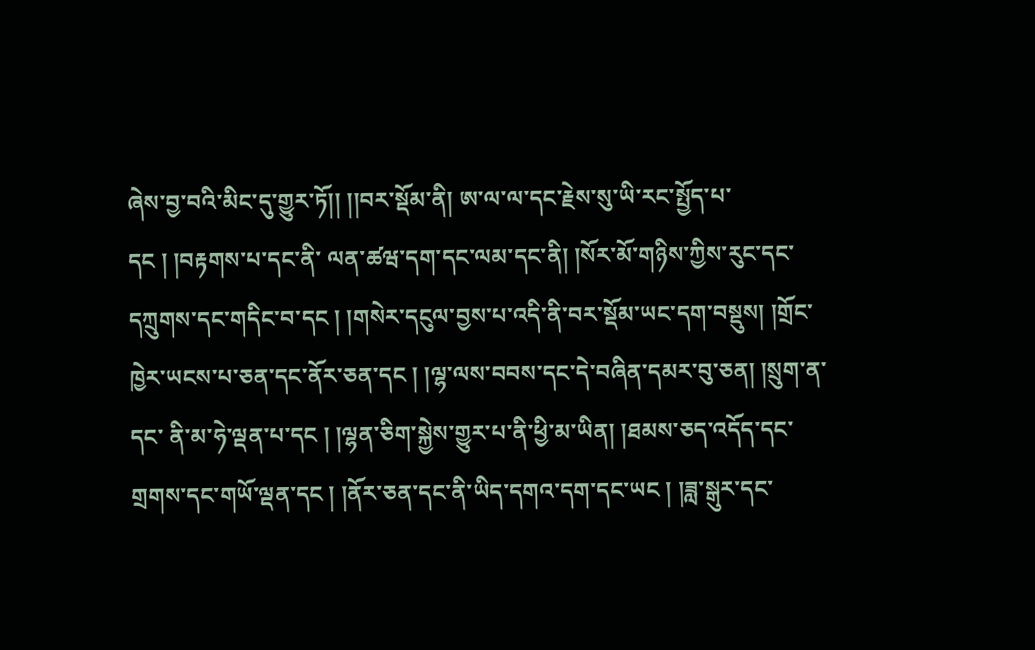ཞེས་བྱ་བའི་མིང་དུ་གྱུར་ཏོ།། །།བར་སྡོམ་ནི། ཨ་ལ་ལ་དང་རྗེས་སུ་ཡི་རང་སྤྱོད་པ་དང ། །བརྟགས་པ་དང་ནི་ ལན་ཚཝ་དག་དང་ལམ་དང་ནི། །སོར་མོ་གཉིས་ཀྱིས་རུང་དང་དཀྲུགས་དང་གདིང་བ་དང ། །གསེར་དངུལ་བྱས་པ་འདི་ནི་བར་སྡོམ་ཡང་དག་བསྡུས། །གྲོང་ཁྱེར་ཡངས་པ་ཅན་དང་ནོར་ཅན་དང ། །ལྷ་ལས་བབས་དང་དེ་བཞིན་དམར་བུ་ཅན། །སྲུག་ན་དང་ ནི་མ་ཧེ་ལྡན་པ་དང ། །ལྷན་ཅིག་སྐྱེས་གྱུར་པ་ནི་ཕྱི་མ་ཡིན། །ཐམས་ཅད་འདོད་དང་གྲགས་དང་གཡོ་ལྡན་དང ། །ནོར་ཅན་དང་ནི་ཡིད་དགའ་དག་དང་ཡང ། །ཟླ་སྒུར་དང་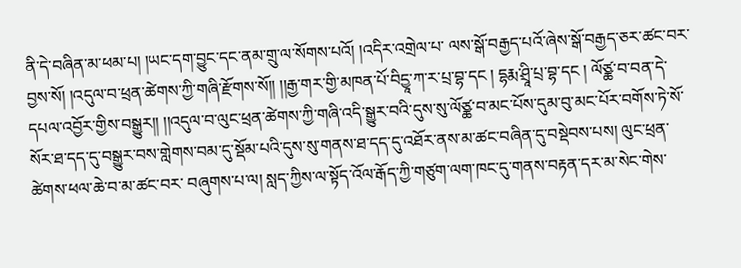ནི་དེ་བཞིན་མ་ཕམ་པ། །ཡང་དག་བྱུང་དང་ནམ་གྲུ་ལ་སོགས་པའོ། །འདིར་འགྲེལ་པ་ ལས་སྒོ་བརྒྱད་པའོ་ཞེས་སྒོ་བརྒྱད་ཅར་ཚང་བར་བྱས་སོ། །འདུལ་བ་ཕྲན་ཚེགས་ཀྱི་གཞི་རྫོགས་སོ།། །།རྒྱ་གར་གྱི་མཁན་པོ་བིདྱཱ་ཀ་ར་པྲ་བྷ་དང ། དྷརྨ་ཤྲཱི་པྲ་བྷ་དང ། ལོཙྪ་བ་བན་དེ་དཔལ་འབྱོར་གྱིས་བསྒྱུར།། །།འདུལ་བ་ལུང་ཕྲན་ཚེགས་ཀྱི་གཞི་འདི་སྒྱུར་བའི་དུས་སུ་ལོཙྪ་བ་མང་པོས་དུམ་བུ་མང་པོར་བགོས་ཏེ་སོ་སོར་ཐ་དད་དུ་བསྒྱུར་བས་གླེགས་བམ་དུ་སྡོམ་པའི་དུས་སུ་གནས་ཐ་དད་དུ་འཐོར་ནས་མ་ཚང་བཞིན་དུ་བསྡེབས་པས། ལུང་ཕྲན་ཚེགས་ཕལ་ཆེ་བ་མ་ཚང་བར་ བཞུགས་པ་ལ། སླད་ཀྱིས་ལ་སྟོད་འོལ་རྒོད་ཀྱི་གཙུག་ལག་ཁང་དུ་གནས་བརྟན་དར་མ་སེང་གེས་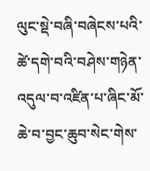ལུང་སྡེ་བཞི་བཞེངས་པའི་ཚེ་དགེ་བའི་བཤེས་གཉེན་འདུལ་བ་འཛིན་པ་ཞིང་མོ་ཆེ་བ་བྱང་ཆུབ་སེང་གེས་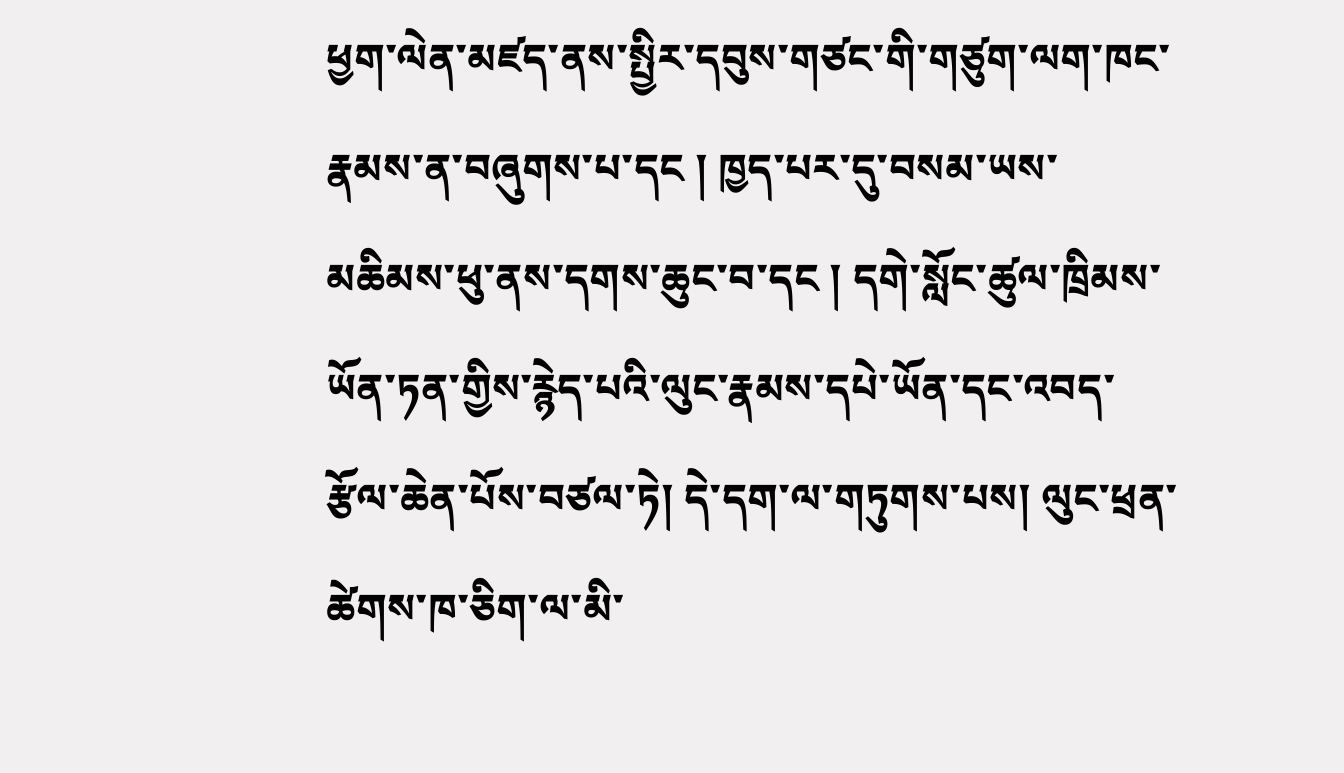ཕྱག་ལེན་མཛད་ནས་སྤྱིར་དབུས་གཙང་གི་གཙུག་ལག་ཁང་
རྣམས་ན་བཞུགས་པ་དང ། ཁྱད་པར་དུ་བསམ་ཡས་མཆིམས་ཕུ་ནས་དགས་ཆུང་བ་དང ། དགེ་སློང་ཚུལ་ཁྲིམས་ཡོན་ཏན་གྱིས་རྙེད་པའི་ལུང་རྣམས་དཔེ་ཡོན་དང་འབད་རྩོལ་ཆེན་པོས་བཙལ་ཏེ། དེ་དག་ལ་གཏུགས་པས། ལུང་ཕྲན་ཚེགས་ཁ་ཅིག་ལ་མི་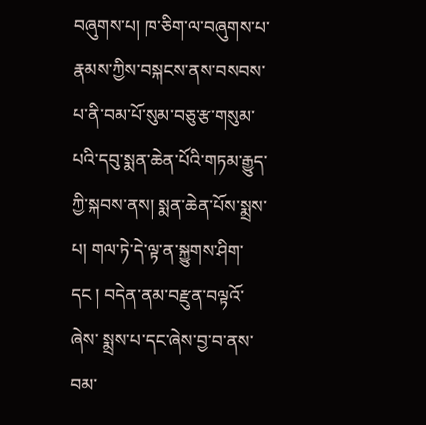བཞུགས་པ། ཁ་ཅིག་ལ་བཞུགས་པ་རྣམས་ཀྱིས་བསྐངས་ནས་བསབས་པ་ནི་བམ་པོ་སུམ་བཅུ་རྩ་གསུམ་པའི་དབུ་སྨན་ཆེན་པོའི་གཏམ་རྒྱུད་ཀྱི་སྐབས་ནས། སྨན་ཆེན་པོས་སྨྲས་པ། གལ་ཏེ་དེ་ལྟ་ན་སྐྱུགས་ཤིག་དང ། བདེན་ནམ་བརྫུན་བལྟའོ་ཞེས་ སྨྲས་པ་དང་ཞེས་བྱ་བ་ནས་བམ་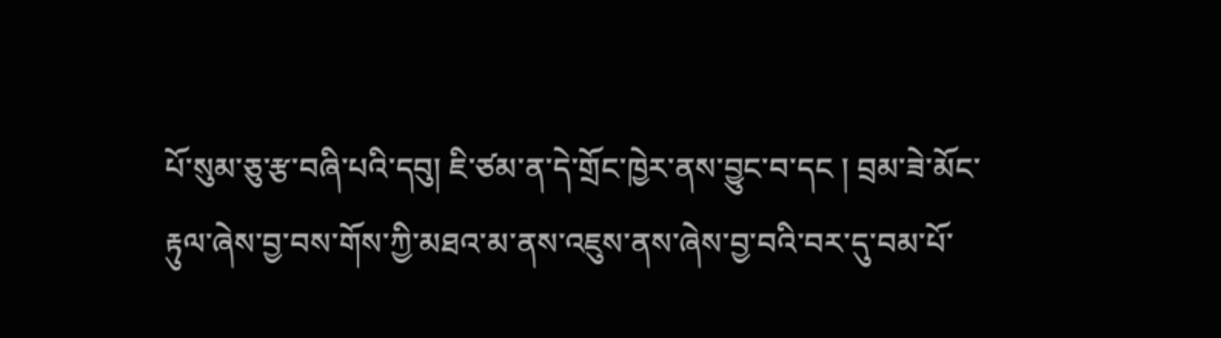པོ་སུམ་ཅུ་རྩ་བཞི་པའི་དབུ། ཇི་ཙམ་ན་དེ་གྲོང་ཁྱེར་ནས་བྱུང་བ་དང ། བྲམ་ཟེ་མོང་རྟུལ་ཞེས་བྱ་བས་གོས་ཀྱི་མཐའ་མ་ནས་འཇུས་ནས་ཞེས་བྱ་བའི་བར་དུ་བམ་པོ་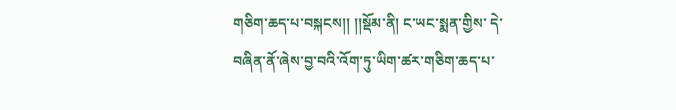གཅིག་ཆད་པ་བསྐངས།། །།སྡོམ་ནི། ང་ཡང་སྨན་གྱིས་ དེ་བཞིན་ནོ་ཞེས་བྱ་བའི་འོག་ཏུ་ཡིག་ཚར་གཅིག་ཆད་པ་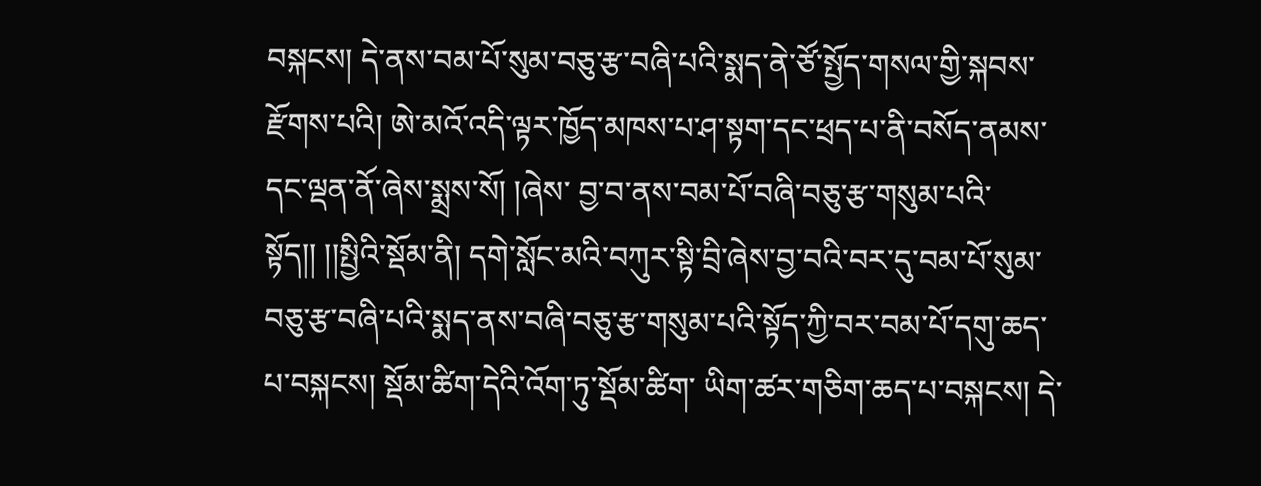བསྐངས། དེ་ནས་བམ་པོ་སུམ་བཅུ་རྩ་བཞི་པའི་སྨད་ནེ་ཙོ་སྤྱོད་གསལ་གྱི་སྐབས་རྫོགས་པའི། ཨེ་མའོ་འདི་ལྟར་ཁྱོད་མཁས་པ་ཤ་སྟག་དང་ཕྲད་པ་ནི་བསོད་ནམས་དང་ལྡན་ནོ་ཞེས་སྨྲས་སོ། །ཞེས་ བྱ་བ་ནས་བམ་པོ་བཞི་བཅུ་རྩ་གསུམ་པའི་སྟོད།། །།སྤྱིའི་སྡོམ་ནི། དགེ་སློང་མའི་བཀུར་སྟི་བྲི་ཞེས་བྱ་བའི་བར་དུ་བམ་པོ་སུམ་བཅུ་རྩ་བཞི་པའི་སྨད་ནས་བཞི་བཅུ་རྩ་གསུམ་པའི་སྟོད་ཀྱི་བར་བམ་པོ་དགུ་ཆད་པ་བསྐངས། སྡོམ་ཚིག་དེའི་འོག་ཏུ་སྡོམ་ཚིག་ ཡིག་ཚར་གཅིག་ཆད་པ་བསྐངས། དེ་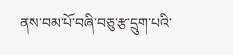ནས་བམ་པོ་བཞི་བཅུ་རྩ་དྲུག་པའི་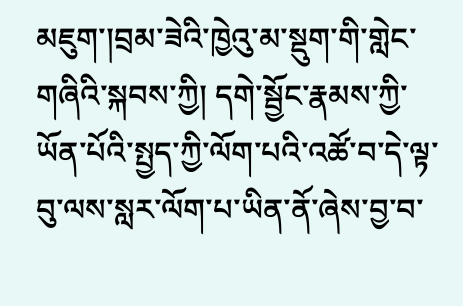མཇུག་།བྲམ་ཟེའི་ཁྱེའུ་མ་སྡུག་གི་གླེང་གཞིའི་སྐབས་ཀྱི། དགེ་སྦྱོང་རྣམས་ཀྱི་ཡོན་པོའི་སྤྱད་ཀྱི་ལོག་པའི་འཚོ་བ་དེ་ལྟ་བུ་ལས་སླར་ལོག་པ་ཡིན་ནོ་ཞེས་བྱ་བ་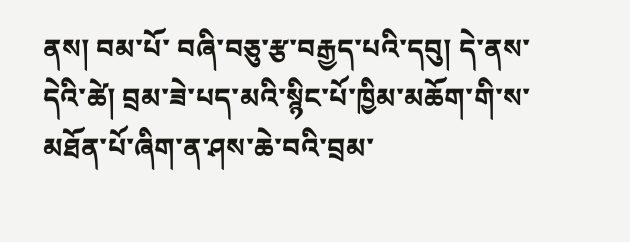ནས། བམ་པོ་ བཞི་བཅུ་རྩ་བརྒྱད་པའི་དབུ། དེ་ནས་དེའི་ཚེ། བྲམ་ཟེ་པད་མའི་སྙིང་པོ་ཁྱིམ་མཆོག་གི་ས་མཐོན་པོ་ཞིག་ན་ཤས་ཆེ་བའི་བྲམ་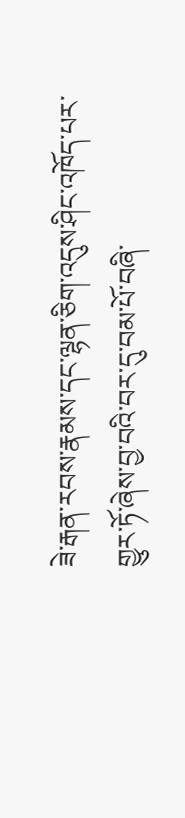ཟེ་རྒན་རབས་རྣམས་དང་ལྷན་ཅིག་འདུས་ཤིང་འཁོད་པར་གྱུར་ཏོ་ཞེས་བྱ་བའི་བར་དུ་བམ་པོ་བཞི་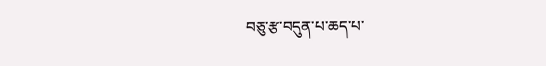བཅུ་རྩ་བདུན་པ་ཆད་པ་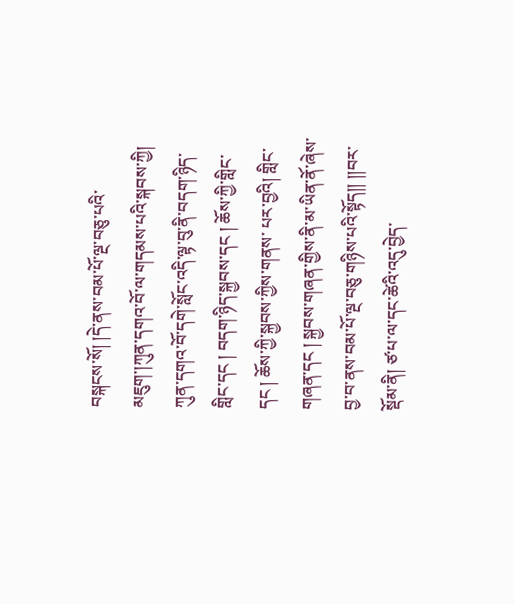བསྐངས་སོ། །དེ་ནས་བམ་པོ་ལྔ་བཅུ་པའི་མཇུག་།ཀུན་དགའ་བོ་ལ་གདམས་པའི་སྐབས་ཀྱི། ཀུན་དགའ་བོ་དགེ་སློང་འདི་ལྟ་བུ་ནི་བདག་ཉིད་གླིང་དང ། བདག་ཉིད་སྐྱབས་དང ། ཆོས་ཀྱི་གླིང་དང ། ཆོས་ཀྱི་སྐྱབས་ཀྱིས་གནས་ པར་བྱའི། གླིང་གཞན་དང ། སྐྱབས་གཞན་གྱིས་ནི་མ་ཡིན་ནོ་ཞེས་བྱ་བ་ནས་བམ་པོ་ལྔ་བཅུ་གཉིས་པའི་སྟོད།། །།བར་སྡོམ་ནི། ཙ་པ་ལ་དང་ཚེའི་འདུ་བྱེད་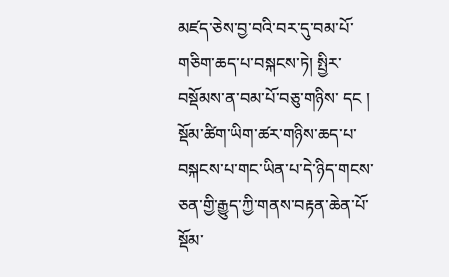མཛད་ཅེས་བྱ་བའི་བར་དུ་བམ་པོ་གཅིག་ཆད་པ་བསྐངས་ཏེ། སྤྱིར་བསྡོམས་ན་བམ་པོ་བཅུ་གཉིས་ དང ། སྡོམ་ཚིག་ཡིག་ཚར་གཉིས་ཆད་པ་བསྐངས་པ་གང་ཡིན་པ་དེ་ཉིད་གངས་ཅན་གྱི་རྒྱུད་ཀྱི་གནས་བརྟན་ཆེན་པོ་སྡོམ་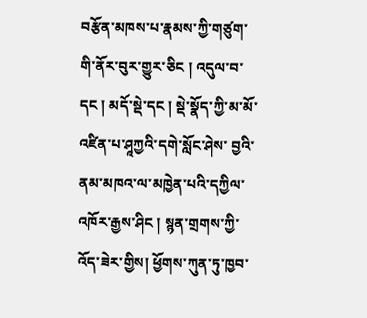བརྩོན་མཁས་པ་རྣམས་ཀྱི་གཙུག་གི་ནོར་བུར་གྱུར་ཅིང ། འདུལ་བ་དང ། མདོ་སྡེ་དང ། སྡེ་སྣོད་ཀྱི་མ་མོ་འཛིན་པ་ཤཱཀྱའི་དགེ་སློང་ཤེས་ བྱའི་ནམ་མཁའ་ལ་མཁྱེན་པའི་དཀྱིལ་འཁོར་རྒྱས་ཤིང ། སྙན་གྲགས་ཀྱི་འོད་ཟེར་གྱིས། ཕྱོགས་ཀུན་ཏུ་ཁྱབ་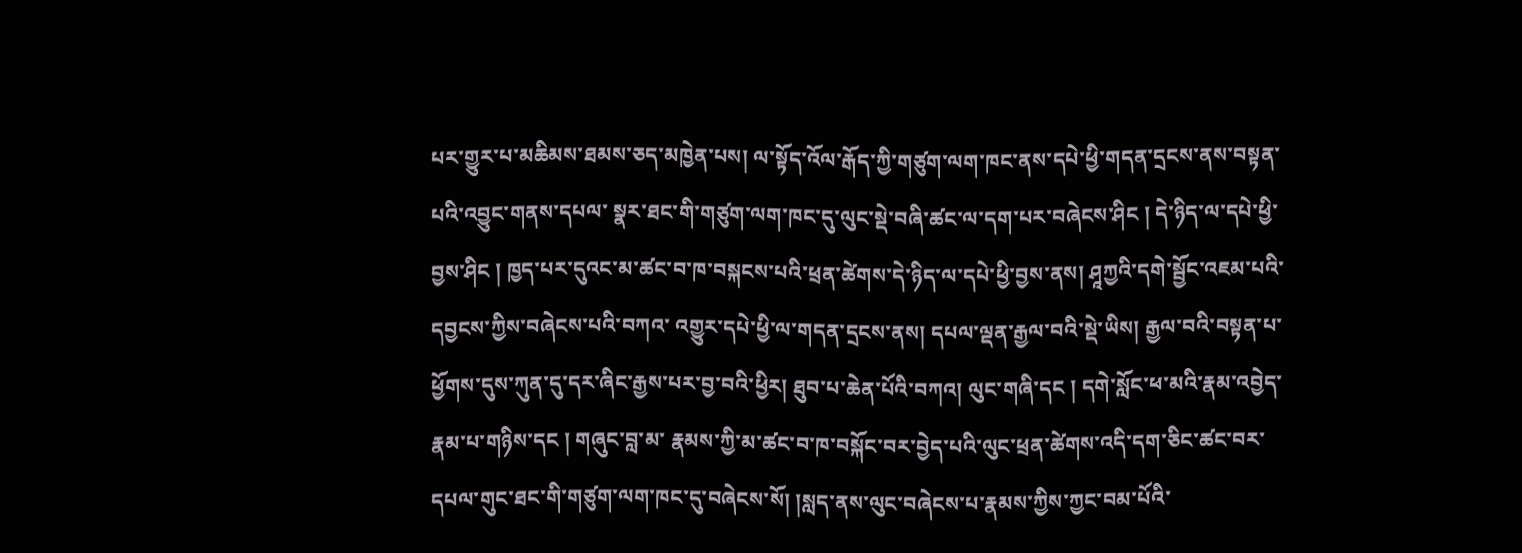པར་གྱུར་པ་མཆིམས་ཐམས་ཅད་མཁྱེན་པས། ལ་སྟོད་འོལ་རྒོད་ཀྱི་གཙུག་ལག་ཁང་ནས་དཔེ་ཕྱི་གདན་དྲངས་ནས་བསྟན་པའི་འབྱུང་གནས་དཔལ་ སྣར་ཐང་གི་གཙུག་ལག་ཁང་དུ་ལུང་སྡེ་བཞི་ཚང་ལ་དག་པར་བཞེངས་ཤིང ། དེ་ཉིད་ལ་དཔེ་ཕྱི་བྱས་ཤིང ། ཁྱད་པར་དུའང་མ་ཚང་བ་ཁ་བསྐངས་པའི་ཕྲན་ཚེགས་དེ་ཉིད་ལ་དཔེ་ཕྱི་བྱས་ནས། ཤཱཀྱའི་དགེ་སྦྱོང་འཇམ་པའི་དབྱངས་ཀྱིས་བཞེངས་པའི་བཀའ་ འགྱུར་དཔེ་ཕྱི་ལ་གདན་དྲངས་ནས། དཔལ་ལྡན་རྒྱལ་བའི་སྡེ་ཡིས། རྒྱལ་བའི་བསྟན་པ་ཕྱོགས་དུས་ཀུན་དུ་དར་ཞིང་རྒྱས་པར་བྱ་བའི་ཕྱིར། ཐུབ་པ་ཆེན་པོའི་བཀའ། ལུང་གཞི་དང ། དགེ་སློང་ཕ་མའི་རྣམ་འབྱེད་རྣམ་པ་གཉིས་དང ། གཞུང་བླ་མ་ རྣམས་ཀྱི་མ་ཚང་བ་ཁ་བསྐོང་བར་བྱེད་པའི་ལུང་ཕྲན་ཚེགས་འདི་དག་ཅིང་ཚང་བར་དཔལ་གུང་ཐང་གི་གཙུག་ལག་ཁང་དུ་བཞེངས་སོ། །སླད་ནས་ལུང་བཞེངས་པ་རྣམས་ཀྱིས་ཀྱང་བམ་པོའི་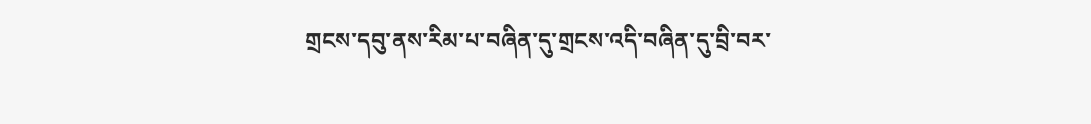གྲངས་དབུ་ནས་རིམ་པ་བཞིན་དུ་གྲངས་འདི་བཞིན་དུ་བྲི་བར་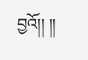བྱའོ།། །།